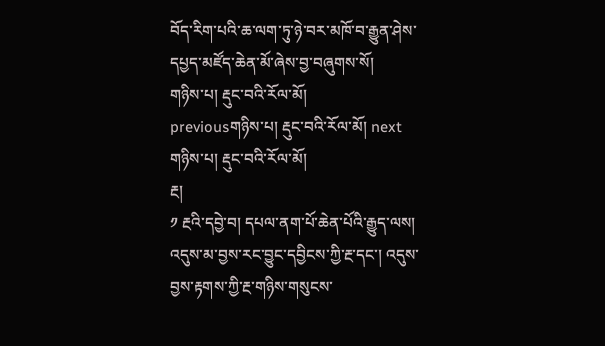བོད་རིག་པའི་ཆ་ལག་ཏུ་ཉེ་བར་མཁོ་བ་རྒྱུན་ཤེས་དཔྱད་མཛོད་ཆེན་མོ་ཞེས་བྱ་བཞུགས་སོ།
གཉིས་པ། རྡུང་བའི་རོལ་མོ།
previousགཉིས་པ། རྡུང་བའི་རོལ་མོ། next
གཉིས་པ། རྡུང་བའི་རོལ་མོ།
རྔ།
༡ རྔའི་དབྱེ་བ། དཔལ་ནག་པོ་ཆེན་པོའི་རྒྱུད་ལས། འདུས་མ་བྱས་རང་བྱུང་དབྱིངས་ཀྱི་རྔ་དང་། འདུས་བྱས་རྟགས་ཀྱི་རྔ་གཉིས་གསུངས་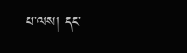པ་ལས། དང་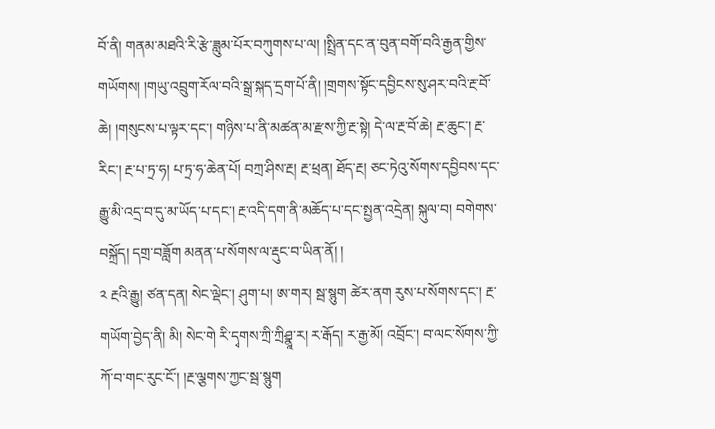བོ་ནི། གནམ་མཐའི་རི་རྩེ་ཟླུམ་པོར་བཀུགས་པ་ལ། །སྤྲིན་དང་ན་བུན་བགོ་བའི་རྒྱན་གྱིས་གཡོགས། །གཡུ་འབྲུག་རོལ་བའི་སྒྲ་སྐད་དྲག་པོ་ནི། །གྲགས་སྟོང་དབྱིངས་སུ་ཤར་བའི་རྔ་བོ་ཆེ། །གསུངས་པ་ལྟར་དང་། གཉིས་པ་ནི་མཚན་མ་རྫས་ཀྱི་རྔ་སྟེ། དེ་ལ་རྔ་བོ་ཆེ། རྔ་ཆུང་། རྔ་རིང་། རྔ་པ་ཏྲ་ཧ། པ་ཏྲ་ཧ་ཆེན་པོ། བཀྲ་ཤིས་རྔ། རྔ་ཕྲན། ཐོད་རྔ། ཅང་ཏེའུ་སོགས་དབྱིབས་དང་རྒྱུ་མི་འདྲ་བ་དུ་མ་ཡོད་པ་དང་། རྔ་འདི་དག་ནི་མཆོད་པ་དང་སྤྱན་འདྲེན། སྐུལ་བ། བགེགས་བསྐྲོད། དགྲ་བཟློག མནན་པ་སོགས་ལ་རྡུང་བ་ཡིན་ནོ། །
༢ རྔའི་རྒྱུ། ཙན་དན། སེང་ལྡེང་། ཤུག་པ། ཨ་གར། སྦ་སྙུག ཚེར་ནག རུས་པ་སོགས་དང་། རྔ་གཡོག་བྱེད་ནི། མི། སེང་གེ རི་དྭགས་ཀྲི་ཀྲིཤྣཱ་ར། ར་རྒོད། ར་རྒྱ་མོ། འབྲོང་། བ་ལང་སོགས་ཀྱི་ཀོ་བ་གང་རུང་ངོ་། །རྔ་ལྕགས་ཀྱང་སྦ་སྙུག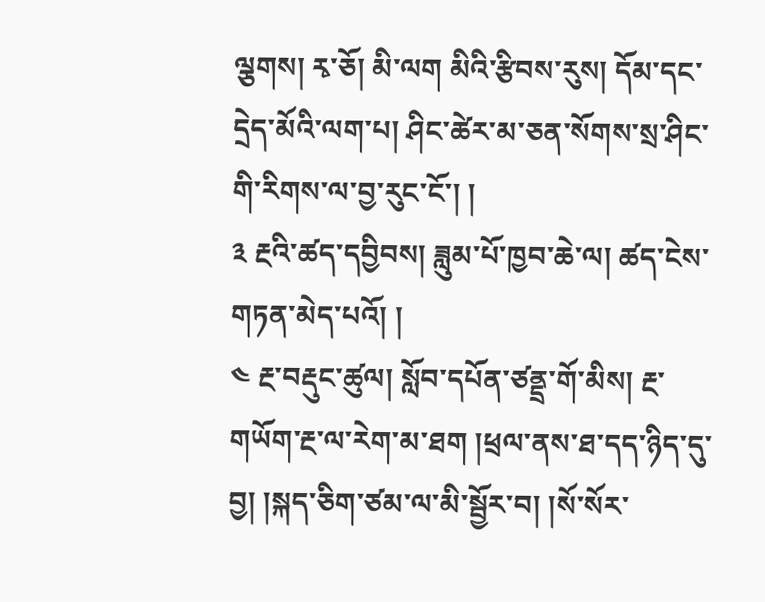ལྕགས། རྭ་ཅོ། མི་ལག མིའི་རྩིབས་རུས། དོམ་དང་དྲེད་མོའི་ལག་པ། ཤིང་ཚེར་མ་ཅན་སོགས་སྲ་ཤིང་གི་རིགས་ལ་བྱ་རུང་ངོ་། །
༣ རྔའི་ཚད་དབྱིབས། ཟླུམ་པོ་ཁྱབ་ཆེ་ལ། ཚད་ངེས་གཏན་མེད་པའོ། །
༤ རྔ་བརྡུང་ཚུལ། སློབ་དཔོན་ཙནྡྲ་གོ་མིས། རྔ་གཡོག་རྔ་ལ་རེག་མ་ཐག །ཕྲལ་ནས་ཐ་དད་ཉིད་དུ་བྱ། །སྐད་ཅིག་ཙམ་ལ་མི་སྦྱོར་བ། །སོ་སོར་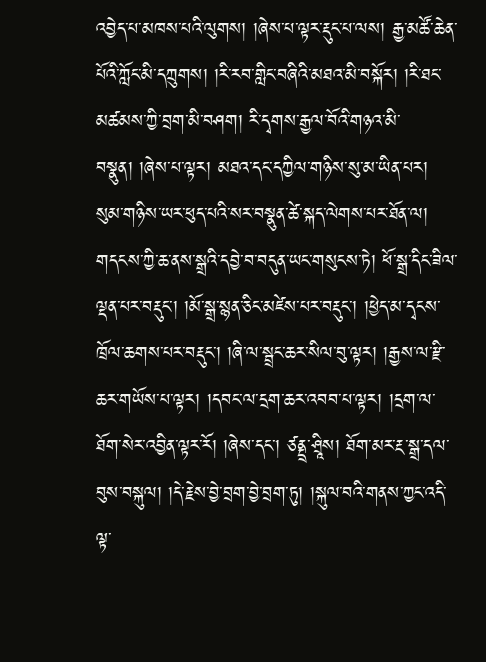འབྱེད་པ་མཁས་པའི་ལུགས། །ཞེས་པ་ལྟར་རྡུང་པ་ལས། རྒྱ་མཚོ་ཆེན་པོའི་ཀློང་མི་དཀྲུགས། །རི་རབ་གླིང་བཞིའི་མཐའ་མི་བསྐོར། །རི་ཐང་མཚམས་ཀྱི་བྲག་མི་བཤག། རི་དྭགས་རྒྱལ་བོའི་གཉའ་མི་བསྣུན། །ཞེས་པ་ལྟར། མཐའ་དང་དཀྱིལ་གཉིས་སུ་མ་ཡིན་པར། སུམ་གཉིས་ཡར་ཕུད་པའི་སར་བསྣུན་ཚེ་སྐད་ལེགས་པར་ཐོན་ལ། གདངས་ཀྱི་ཆ་ནས་སྒྲའི་དབྱེ་བ་བདུན་ཡང་གསུངས་ཏེ། ཕོ་སྒྲ་དིང་ཟིལ་ལྡན་པར་བརྡུང་། །མོ་སྒྲ་སྙན་ཅིང་མཛེས་པར་བརྡུང་། །ཕྱེད་མ་དྭངས་ཁྲོལ་ཆགས་པར་བརྡུང་། །ཞི་ལ་སྦྲང་ཆར་སིལ་བུ་ལྟར། །རྒྱས་ལ་རྫི་ཆར་གཡོས་པ་ལྟར། །དབང་ལ་དྲག་ཆར་འབབ་པ་ལྟར། །དྲག་ལ་ཐོག་སེར་འབྱིན་ལྟར་རོ། །ཞེས་དང་། ཙནྡྲ་ཤྲཱིས། ཐོག་མར་རྔ་སྒྲ་དལ་བུས་བསྐུལ། །དེ་རྗེས་བྱེ་བྲག་བྱེ་བྲག་ཏུ། །སྐུལ་བའི་གནས་ཀྱང་འདི་ལྟ་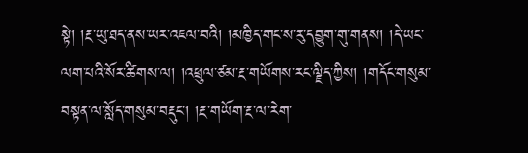སྟེ། །རྔ་ཡུ་ཐད་ནས་ཡར་འཇལ་བའི། །མཁྱིད་གང་ས་རུ་དབྱུག་གུ་གནས། །དེ་ཡང་ལག་པའི་སོར་ཚིགས་ལ། །འཕྲུལ་ཙམ་རྔ་གཡོགས་རང་ལྗིད་ཀྱིས། །གདོང་གསུམ་བསྟན་ལ་སློད་གསུམ་བརྡུང་། །རྔ་གཡོག་རྔ་ལ་རེག་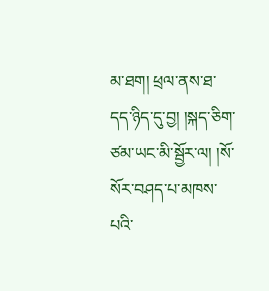མ་ཐག། ཕྲལ་ནས་ཐ་དད་ཉིད་དུ་བྱ། །སྐད་ཅིག་ཙམ་ཡང་མི་སྦྱོར་ལ། །སོ་སོར་བཤད་པ་མཁས་པའི་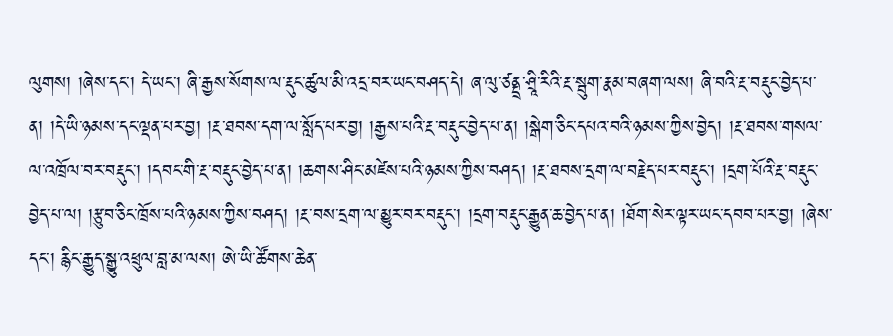ལུགས། །ཞེས་དང་། དེ་ཡང་། ཞི་རྒྱས་སོགས་ལ་རྡུང་ཚུལ་མི་འདྲ་བར་ཡང་བཤད་དེ། ཞ་ལུ་ཙནྡྲ་ཤྲཱི་རིའི་རྔ་སྦུག་རྣམ་བཞག་ལས། ཞི་བའི་རྔ་བརྡུང་བྱེད་པ་ན། །དེ་ཡི་ཉམས་དང་ལྡན་པར་བྱ། །རྔ་ཐབས་དག་ལ་སློད་པར་བྱ། །རྒྱས་པའི་རྔ་བརྡུང་བྱེད་པ་ན། །སྒེག་ཅིང་དཔའ་བའི་ཉམས་ཀྱིས་བྱེད། །རྔ་ཐབས་གསལ་ལ་འཁྲོལ་བར་བརྡུང་། །དབང་གི་རྔ་བརྡུང་བྱེད་པ་ན། །ཆགས་ཤིང་མཛེས་པའི་ཉམས་ཀྱིས་བཤད། །རྔ་ཐབས་དྲག་ལ་བརྗེད་པར་བརྡུང་། །དྲག་པོའི་རྔ་བརྡུང་བྱེད་པ་ལ། །རྩུབ་ཅིང་ཁྲོས་པའི་ཉམས་ཀྱིས་བཤད། །རྔ་བས་དྲག་ལ་མྱུར་བར་བརྡུང་། །དྲག་བརྡུང་རྒྱུན་ཆ་བྱེད་པ་ན། །ཐོག་སེར་ལྟར་ཡང་དབབ་པར་བྱ། །ཞེས་དང་། རྙིང་རྒྱུད་སྒྱུ་འཕྲུལ་བླ་མ་ལས། ཨེ་ཡི་ཚོགས་ཆེན་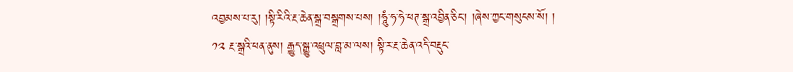འབྱམས་པ་རུ། །སྟི་རིའི་རྔ་ཆེན་སྒྲ་བསྒྲགས་པས། །ཧཱུཾ་ཧ་ཧེ་ཕཊ་སྒྲ་འབྱིན་ཅིང་། །ཞེས་ཀྱང་གསུངས་སོ། །
༡༢ རྔ་སྒྲའི་ཕན་ནུས། རྒྱུད་སྒྱུ་འཕྲུལ་བླ་མ་ལས། སྟི་ར་རྔ་ཆེན་འདི་བརྡུང་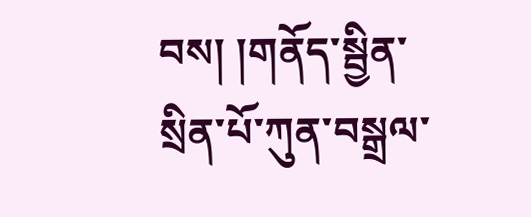བས། །གནོད་སྦྱིན་སྲིན་པོ་ཀུན་བསྒྲལ་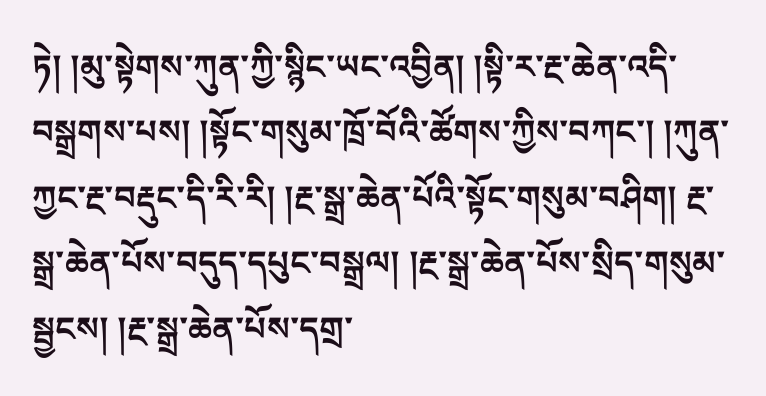ཏེ། །མུ་སྟེགས་ཀུན་ཀྱི་སྙིང་ཡང་འབྱིན། །སྟི་ར་རྔ་ཆེན་འདི་བསྒྲགས་པས། །སྟོང་གསུམ་ཁྲོ་བོའི་ཚོགས་ཀྱིས་བཀང་། །ཀུན་ཀྱང་རྔ་བརྡུང་དི་རི་རི། །རྔ་སྒྲ་ཆེན་པོའི་སྟོང་གསུམ་བཤིག། རྔ་སྒྲ་ཆེན་པོས་བདུད་དཔུང་བསྒྲལ། །རྔ་སྒྲ་ཆེན་པོས་སྲིད་གསུམ་སྦྱངས། །རྔ་སྒྲ་ཆེན་པོས་དགྲ་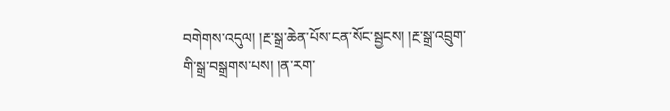བགེགས་འདུལ། །རྔ་སྒྲ་ཆེན་པོས་ངན་སོང་སྦྱངས། །རྔ་སྒྲ་འབྲུག་གི་སྒྲ་བསྒྲགས་པས། །ན་རག་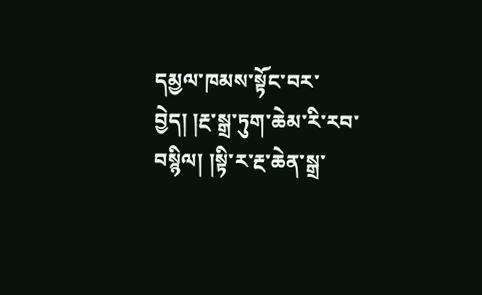དམྱལ་ཁམས་སྟོང་བར་བྱེད། །རྔ་སྒྲ་ཏུག་ཆེམ་རི་རབ་བསྙིལ། །སྟི་ར་རྔ་ཆེན་སྒྲ་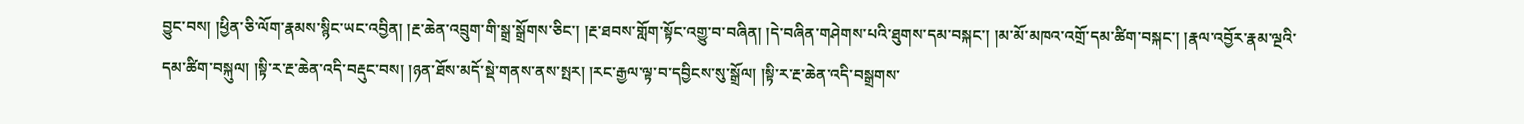བྱུང་བས། །ཕྱིན་ཅི་ལོག་རྣམས་སྙིང་ཡང་འབྱིན། །རྔ་ཆེན་འབྲུག་གི་སྒྲ་སྒྲོགས་ཅིང་། །རྔ་ཐབས་གློག་སྟོང་འགྱུ་བ་བཞིན། །དེ་བཞིན་གཤེགས་པའི་ཐུགས་དམ་བསྐང་། །མ་མོ་མཁའ་འགྲོ་དམ་ཚིག་བསྐང་། །རྣལ་འབྱོར་རྣམ་ལྔའི་དམ་ཚིག་བསྐུལ། །སྟི་ར་རྔ་ཆེན་འདི་བརྡུང་བས། །ཉན་ཐོས་མདོ་སྡེ་གནས་ནས་སྤར། །རང་རྒྱལ་ལྟ་བ་དབྱིངས་སུ་སྒྲོལ། །སྟི་ར་རྔ་ཆེན་འདི་བསྒྲགས་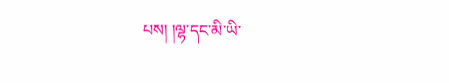པས། །ལྷ་དང་མི་ཡི་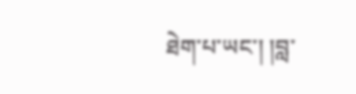ཐེག་པ་ཡང་། །བླ་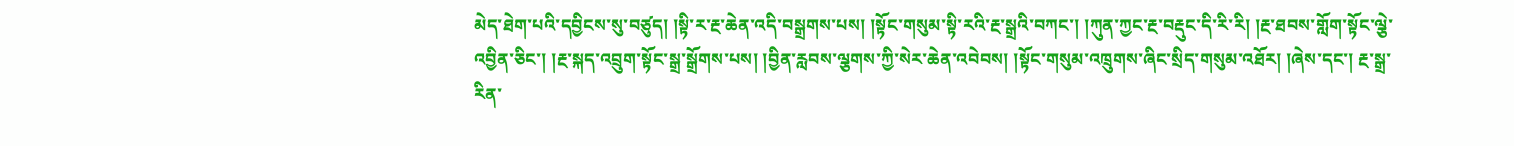མེད་ཐེག་པའི་དབྱིངས་སུ་བཙུད། །སྟི་ར་རྔ་ཆེན་འདི་བསྒྲགས་པས། །སྟོང་གསུམ་སྟི་རའི་རྔ་སྒྲའི་བཀང་། །ཀུན་ཀྱང་རྔ་བརྡུང་དི་རི་རི། །རྔ་ཐབས་གློག་སྟོང་ལྕེ་འབྱིན་ཅིང་། །རྔ་སྐད་འབྲུག་སྟོང་སྒྲ་སྒྲོགས་པས། །བྱིན་རླབས་ལྕགས་ཀྱི་སེར་ཆེན་འབེབས། །སྟོང་གསུམ་འཁྲུགས་ཞིང་སྲིད་གསུམ་འཐོར། །ཞེས་དང་། རྔ་སྒྲ་རིན་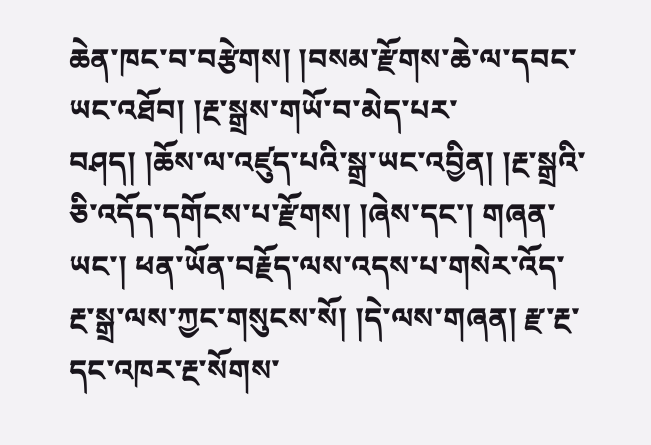ཆེན་ཁང་བ་བརྩེགས། །བསམ་རྫོགས་ཆེ་ལ་དབང་ཡང་འཐོབ། །རྔ་སྒྲས་གཡོ་བ་མེད་པར་བཤད། །ཆོས་ལ་འཛུད་པའི་སྒྲ་ཡང་འབྱིན། །རྔ་སྒྲའི་ཅི་འདོད་དགོངས་པ་རྫོགས། །ཞེས་དང་། གཞན་ཡང་། ཕན་ཡོན་བརྗོད་ལས་འདས་པ་གསེར་འོད་རྔ་སྒྲ་ལས་ཀྱང་གསུངས་སོ། །དེ་ལས་གཞན། རྫ་རྔ་དང་འཁར་རྔ་སོགས་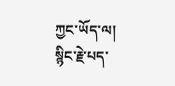ཀྱང་ཡོད་ལ། སྙིང་རྗེ་པད་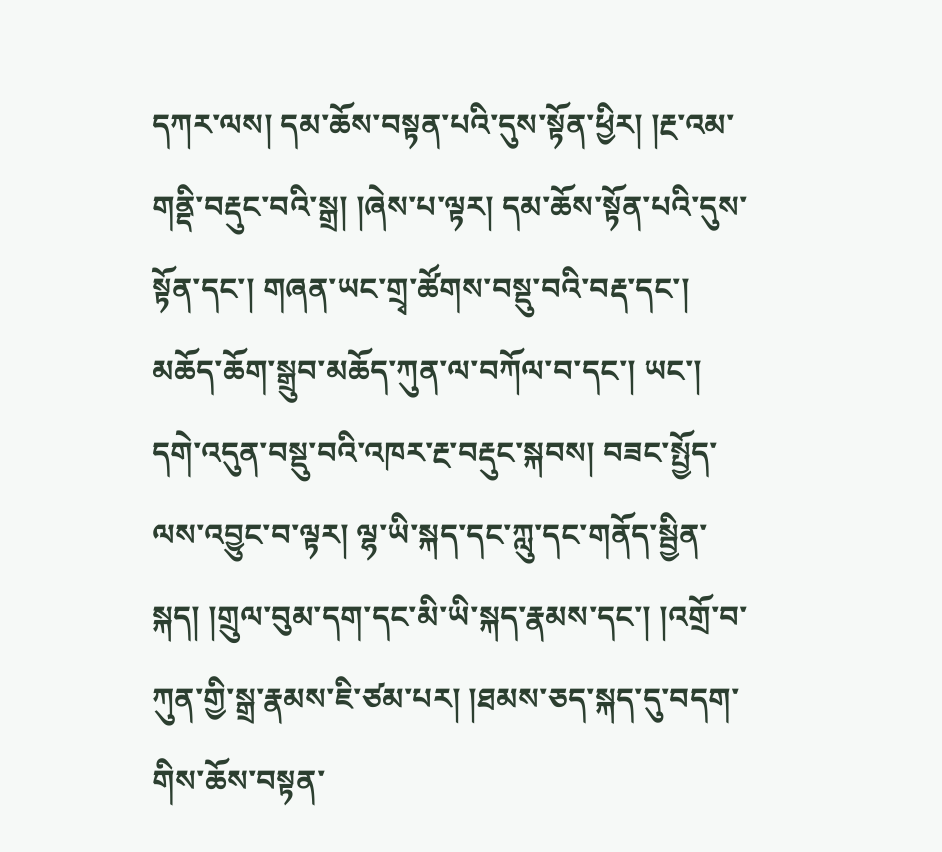དཀར་ལས། དམ་ཆོས་བསྟན་པའི་དུས་སྟོན་ཕྱིར། །རྔ་འམ་གནྡི་བརྡུང་བའི་སྒྲ། །ཞེས་པ་ལྟར། དམ་ཆོས་སྟོན་པའི་དུས་སྟོན་དང་། གཞན་ཡང་གྲྭ་ཚོགས་བསྡུ་བའི་བརྡ་དང་། མཆོད་ཆོག་སྒྲུབ་མཆོད་ཀུན་ལ་བཀོལ་བ་དང་། ཡང་། དགེ་འདུན་བསྡུ་བའི་འཁར་རྔ་བརྡུང་སྐབས། བཟང་སྤྱོད་ལས་འབྱུང་བ་ལྟར། ལྷ་ཡི་སྐད་དང་ཀླུ་དང་གནོད་སྦྱིན་སྐད། །གྲུལ་བུམ་དག་དང་མི་ཡི་སྐད་རྣམས་དང་། །འགྲོ་བ་ཀུན་གྱི་སྒྲ་རྣམས་ཇི་ཙམ་པར། །ཐམས་ཅད་སྐད་དུ་བདག་གིས་ཆོས་བསྟན་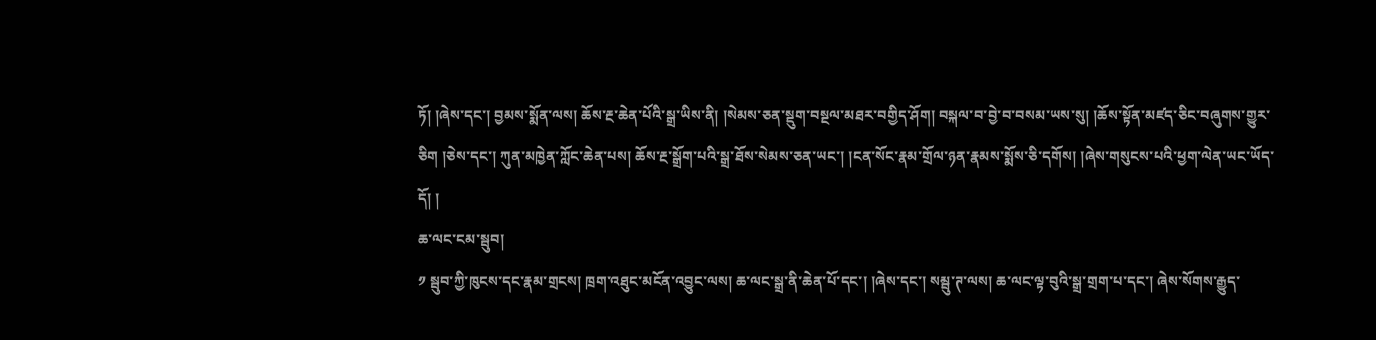ཏོ། །ཞེས་དང་། བྱམས་སྨོན་ལས། ཆོས་རྔ་ཆེན་པོའི་སྒྲ་ཡིས་ནི། །སེམས་ཅན་སྡུག་བསྔལ་མཐར་བགྱིད་ཤོག། བསྐལ་བ་བྱེ་བ་བསམ་ཡས་སུ། །ཆོས་སྟོན་མཛད་ཅིང་བཞུགས་གྱུར་ཅིག །ཅེས་དང་། ཀུན་མཁྱེན་ཀློང་ཆེན་པས། ཆོས་རྔ་སྒྲོག་པའི་སྒྲ་ཐོས་སེམས་ཅན་ཡང་། །ངན་སོང་རྣམ་གྲོལ་ཉན་རྣམས་སྨོས་ཅི་དགོས། །ཞེས་གསུངས་པའི་ཕྱག་ལེན་ཡང་ཡོད་དོ། །
ཆ་ལང་ངམ་སྦུབ།
༡ སྦུབ་ཀྱི་ཁུངས་དང་རྣམ་གྲངས། ཁྲག་འཐུང་མངོན་འབྱུང་ལས། ཆ་ལང་སྒྲ་ནི་ཆེན་པོ་དང་། །ཞེས་དང་། སམྦུ་ཊ་ལས། ཆ་ལང་ལྟ་བུའི་སྒྲ་གྲག་པ་དང་། ཞེས་སོགས་རྒྱུད་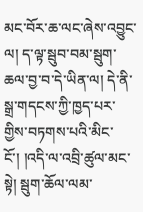མང་བོར་ཆ་ལང་ཞེས་འབྱུང་ལ། ད་ལྟ་སྦུབ་བམ་སྦུག་ཆལ་བྱ་བ་དེ་ཡིན་ལ། དེ་ནི་སྒྲ་གདངས་ཀྱི་ཁྱད་པར་གྱིས་བཏགས་པའི་མིང་ངོ་། །འདི་ལ་འབྲི་ཚུལ་མང་སྟེ། སྦུག་ཆོལ་ལམ་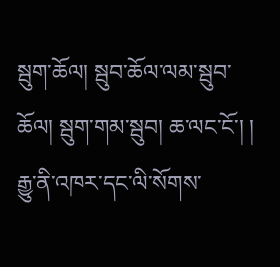སྦུག་ཆོལ། སྦུབ་ཆོལ་ལམ་སྦུབ་ཆོལ། སྦུག་གམ་སྦུབ། ཆ་ལང་ངོ་། །
རྒྱུ་ནི་འཁར་དང་ལི་སོགས་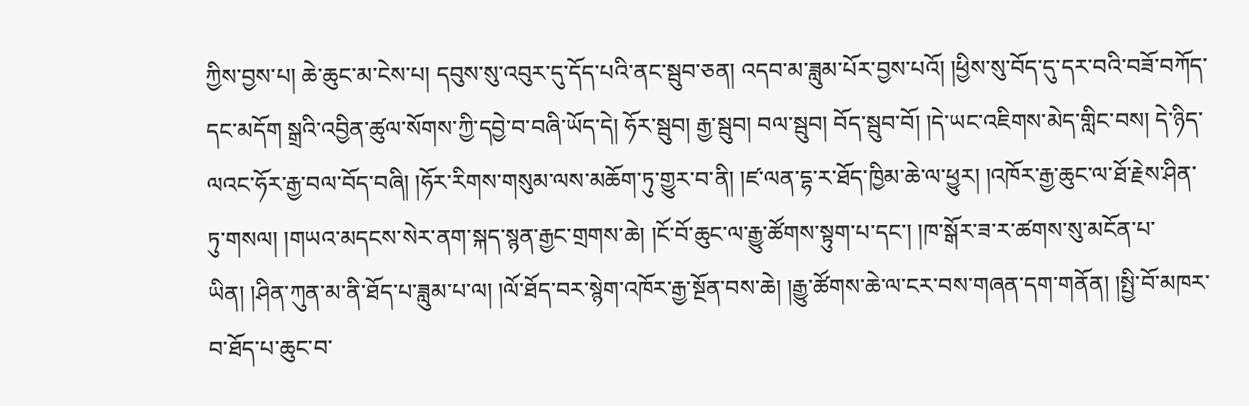ཀྱིས་བྱས་པ། ཆེ་ཆུང་མ་ངེས་པ། དབུས་སུ་འབུར་དུ་དོད་པའི་ནང་སྦུབ་ཅན། འདབ་མ་ཟླུམ་པོར་བྱས་པའོ། །ཕྱིས་སུ་བོད་དུ་དར་བའི་བཟོ་བཀོད་དང་མདོག སྒྲའི་འབྱིན་ཚུལ་སོགས་ཀྱི་དབྱེ་བ་བཞི་ཡོད་དེ། ཧོར་སྦུབ། རྒྱ་སྦུབ། བལ་སྦུབ། བོད་སྦུབ་བོ། །དེ་ཡང་འཇིགས་མེད་གླིང་བས། དེ་ཉིད་ལའང་ཧོར་རྒྱ་བལ་བོད་བཞི། །ཧོར་རིགས་གསུམ་ལས་མཆོག་ཏུ་གྱུར་བ་ནི། །ཛ་ལན་དྷ་ར་ཐོད་ཁྱིམ་ཆེ་ལ་ཕྱུར། །འཁོར་རྒྱ་ཆུང་ལ་ཐོ་རྗེས་ཤིན་ཏུ་གསལ། །གཡའ་མདངས་སེར་ནག་སྐད་སྙན་རྒྱང་གྲགས་ཆེ། །ངོ་བོ་ཆུང་ལ་རྒྱུ་ཚོགས་སྟུག་པ་དང་། །ཁ་སྒོར་ཟ་ར་ཚགས་སུ་མངོན་པ་ཡིན། །ཤིན་ཀུན་མ་ནི་ཐོད་པ་ཟླུམ་པ་ལ། །ལོ་ཐོད་བར་སྙེག་འཁོར་རྒྱ་སྔོན་བས་ཆེ། །རྒྱུ་ཚོགས་ཆེ་ལ་ངར་བས་གཞན་དག་གནོན། །སྤྱི་བོ་མཁར་བ་ཐོད་པ་ཆུང་བ་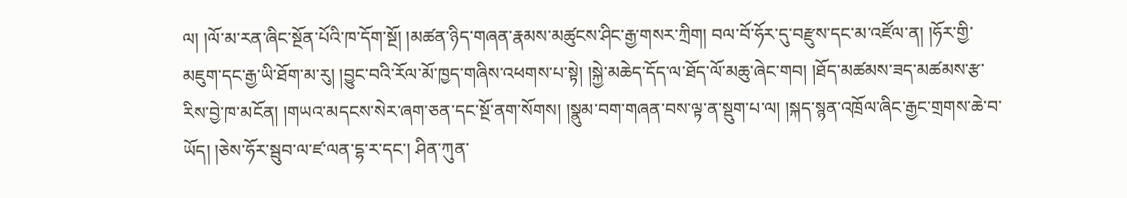ལ། །ལོ་མ་རན་ཞིང་སྔོན་པོའི་ཁ་དོག་སྔོ། །མཚན་ཉིད་གཞན་རྣམས་མཚུངས་ཤིང་རྒྱ་གསར་ཀྲིག། བལ་བོ་ཧོར་དུ་བརྫུས་དང་མ་འཛོལ་ན། །ཧོར་གྱི་མཇུག་དང་རྒྱ་ཡི་ཐོག་མ་རུ། །བྱུང་བའི་རོལ་མོ་ཁྱད་གཞིས་འཕགས་པ་སྟེ། །སྐྱེ་མཆེད་དོད་ལ་ཐོད་ལོ་མཆུ་ཞེང་གབ། །ཐོད་མཚམས་ཟད་མཚམས་རྩ་རིས་བྱེ་ཁ་མངོན། །གཡའ་མདངས་སེར་ཞག་ཅན་དང་སྔོ་ནག་སོགས། །སྣུམ་བག་གཞན་བས་ལྟ་ན་སྡུག་པ་ལ། །སྐད་སྙན་འཁྲོལ་ཞིང་རྒྱང་གྲགས་ཆེ་བ་ཡོད། །ཅེས་ཧོར་སྦུབ་ལ་ཛ་ལན་དྷ་ར་དང་། ཤིན་ཀུན་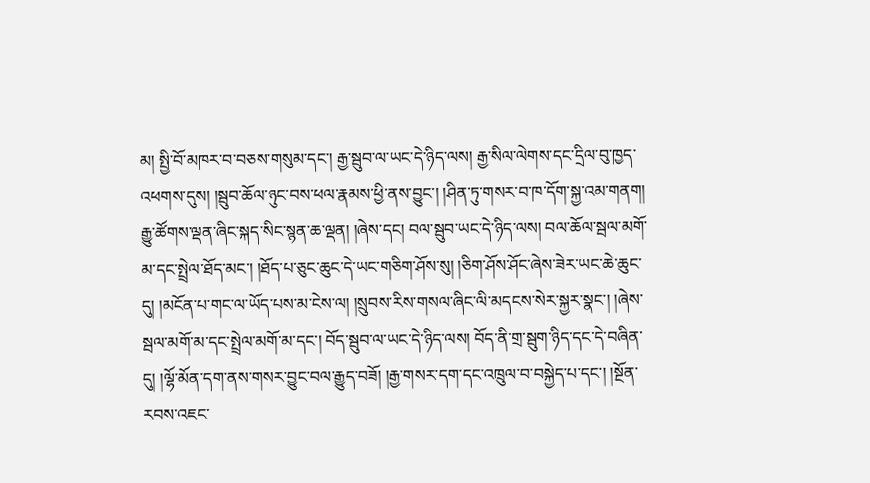མ། སྤྱི་བོ་མཁར་བ་བཅས་གསུམ་དང་། རྒྱ་སྦུབ་ལ་ཡང་དེ་ཉིད་ལས། རྒྱ་སིལ་ལེགས་དང་དྲིལ་བུ་ཁྱད་འཕགས་དུས། །སྦུབ་ཆོལ་ཉུང་བས་ཕལ་རྣམས་ཕྱི་ནས་བྱུང་། །ཤིན་ཏུ་གསར་བ་ཁ་དོག་སྐྱ་འམ་གནག། རྒྱུ་ཚོགས་ལྡན་ཞིང་སྐད་སིང་སྙན་ཆ་ལྡན། །ཞེས་དང། བལ་སྦུབ་ཡང་དེ་ཉིད་ལས། བལ་ཆོལ་སྦལ་མགོ་མ་དང་སྤྲེལ་ཐོད་མང་། །ཐོད་པ་ཅུང་ཆུང་དེ་ཡང་གཅིག་ཤོས་སུ། །ཅིག་ཤོས་ཤོང་ཞེས་ཟེར་ཡང་ཆེ་ཆུང་དུ། །མངོན་པ་གང་ལ་ཡོད་པས་མ་ངེས་ལ། །སྲུབས་རིས་གསལ་ཞིང་ལི་མདངས་སེར་སྐྱར་སྣང་། །ཞེས་སྦལ་མགོ་མ་དང་སྤྲེལ་མགོ་མ་དང་། བོད་སྦུབ་ལ་ཡང་དེ་ཉིད་ལས། བོད་ནི་གྲ་སྦུག་ཉིད་དང་དེ་བཞིན་དུ། །ལྷོ་མོན་དག་ནས་གསར་བྱུང་བལ་རྒྱུད་བཟོ། །རྒྱ་གསར་དག་དང་འཁྲུལ་བ་བསྐྱེད་པ་དང་། །སྔོན་རབས་འཇང་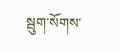སྦུག་སོགས་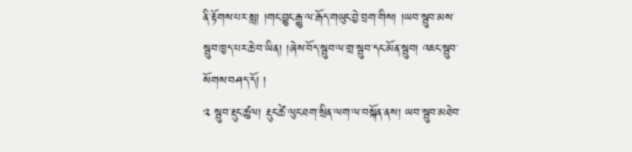ནི་རྟོགས་པར་སླ། །གང་བྱུང་རྒྱུ་ལ་རྒོད་གཡུང་བྱེ་བྲག་གིས། །ཡབ་སྦུབ་མས་སྦུབ་ཁྱད་པར་ཆེ་བ་ཡིན། །ཞེས་བོད་སྦུབ་ལ་གྲ་སྦུབ་དང་མོན་སྦུབ། འཇང་སྦུབ་སོགས་བཤད་དོ། །
༢ སྦུབ་རྡུང་ཚུལ། རྡུང་ཚེ་ལུང་ཐག་སྲིན་ལག་ལ་བསྐོན་ནས། ཡབ་སྦུབ་མཐེབ་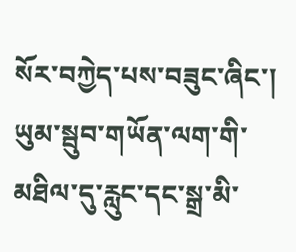སོར་བཀྱེད་པས་བཟུང་ཞིང་། ཡུམ་སྦུབ་གཡོན་ལག་གི་མཐིལ་དུ་རླུང་དང་སྒྲ་མི་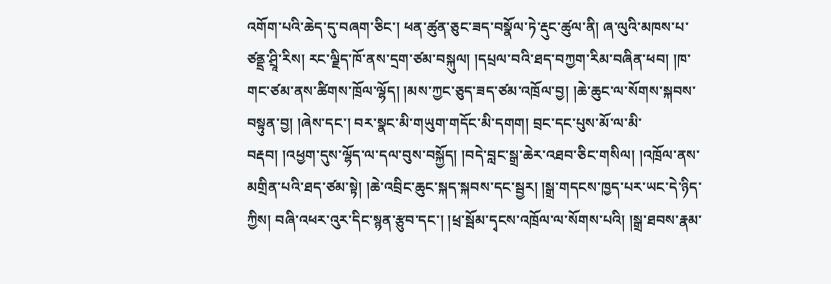འགོག་པའི་ཆེད་དུ་བཞག་ཅིང་། ཕན་ཚུན་ཅུང་ཟད་བསྣོལ་ཏེ་རྡུང་ཚུལ་ནི། ཞ་ལུའི་མཁས་པ་ཙནྡྲ་ཤྲཱི་རིས། རང་ལྗིད་ཁོ་ནས་དྲག་ཙམ་བསྐུལ། །དཔྲལ་བའི་ཐད་བཀྱག་རིམ་བཞིན་ཕབ། །ཁ་གང་ཙམ་ནས་ཚིགས་ཁྲོལ་ལྷོད། །མས་ཀྱང་ཅུད་ཟད་ཙམ་འཁྲོལ་བྱ། །ཆེ་ཆུང་ལ་སོགས་སྐབས་བསྟུན་བྱ། །ཞེས་དང་། བར་སྣང་མི་གཡུག་གདོང་མི་དགག། བྲང་དང་པུས་མོ་ལ་མི་བརྡབ། །འཕྱག་དུས་ལྷོད་ལ་དལ་བུས་བསྐྱོད། །བདེ་བླང་སྒྲ་ཆེར་འཐབ་ཅིང་གསིལ། །འཁྲོལ་ནས་མགྲིན་པའི་ཐད་ཙམ་སྟེ། །ཆེ་འབྲིང་ཆུང་སྐད་སྐབས་དང་སྦྱར། །སྒྲ་གདངས་ཁྱད་པར་ཡང་དེ་ཉིད་ཀྱིས། བཞི་འཕར་འུར་དིང་སྙན་རྩུབ་དང་། །ཕྲ་སྦོམ་དྭངས་འཁྲོལ་ལ་སོགས་པའི། །སྒྲ་ཐབས་རྣམ་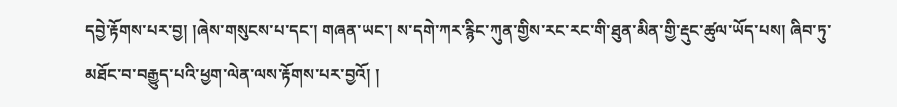དབྱེ་རྟོགས་པར་བྱ། །ཞེས་གསུངས་པ་དང་། གཞན་ཡང་། ས་དགེ་ཀར་རྙིང་ཀུན་གྱིས་རང་རང་གི་ཐུན་མིན་གྱི་རྡུང་ཚུལ་ཡོད་པས། ཞིབ་ཏུ་མཐོང་བ་བརྒྱུད་པའི་ཕྱག་ལེན་ལས་རྟོགས་པར་བྱའོ། །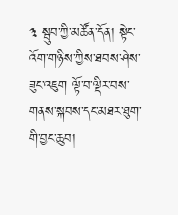༣ སྦུབ་ཀྱི་མཚོན་དོན། སྟེང་འོག་གཉིས་ཀྱིས་ཐབས་ཤེས་ཟུང་འཇུག ལྟོ་བ་ལྡིར་བས་གནས་སྐབས་དང་མཐར་ཐུག་གི་བྱང་ཆུབ།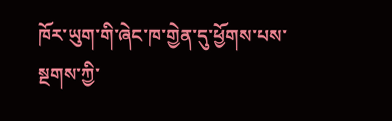ཁོར་ཡུག་གི་ཞེང་ཁ་གྱེན་དུ་ཕྱོགས་པས་སྔགས་ཀྱི་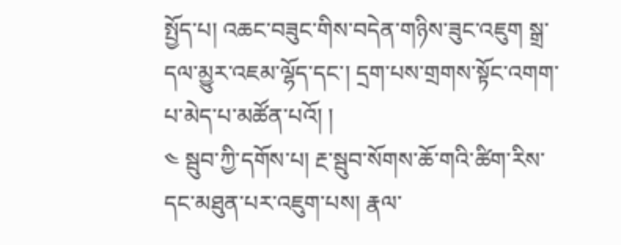སྤྱོད་པ། འཆང་བཟུང་གིས་བདེན་གཉིས་ཟུང་འཇུག སྒྲ་དལ་མྱུར་འཇམ་ལྷོད་དང་། དྲག་པས་གྲགས་སྟོང་འགག་པ་མེད་པ་མཚོན་པའོ། །
༤ སྦུབ་ཀྱི་དགོས་པ། རྔ་སྦུབ་སོགས་ཆོ་གའི་ཚིག་རིས་དང་མཐུན་པར་འཇུག་པས། རྣལ་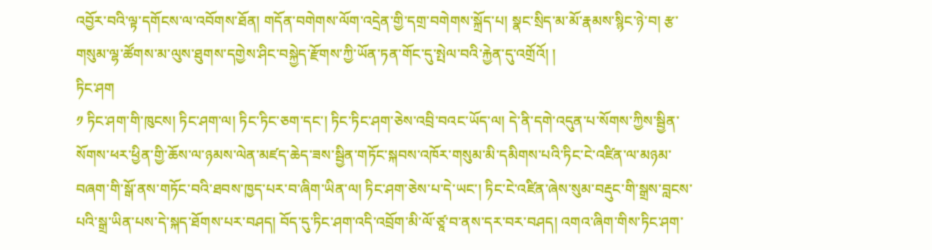འབྱོར་བའི་ལྟ་དགོངས་ལ་འབོགས་ཐོན། གདོན་བགེགས་ལོག་འདྲེན་གྱི་དགྲ་བགེགས་སྐྲོད་པ། སྣང་སྲིད་མ་མོ་རྣམས་སྙིང་ཉེ་བ། རྩ་གསུམ་ལྷ་ཚོགས་མ་ལུས་ཐུགས་དགྱེས་ཤིང་བསྐྱེད་རྫོགས་ཀྱི་ཡོན་ཏན་གོང་དུ་སྤེལ་བའི་རྐྱེན་དུ་འགྲོའོ། །
ཏིང་ཤག
༡ ཏིང་ཤག་གི་ཁུངས། ཏིང་ཤག་ལ། ཏིང་ཏིང་ཅག་དང་། ཏིང་ཏིང་ཤག་ཅེས་འབྲི་བའང་ཡོད་ལ། དེ་ནི་དགེ་འདུན་པ་སོགས་ཀྱིས་སྦྱིན་སོགས་ཕར་ཕྱིན་གྱི་ཆོས་ལ་ཉམས་ལེན་མཛད་ཆེད་ཟས་སྦྱིན་གཏོང་སྐབས་འཁོར་གསུམ་མི་དམིགས་པའི་ཏིང་ངེ་འཛིན་ལ་མཉམ་བཞག་གི་སྒོ་ནས་གཏོང་བའི་ཐབས་ཁྱད་པར་བ་ཞིག་ཡིན་ལ། ཏིང་ཤག་ཅེས་པ་དེ་ཡང་། ཏིང་ངེ་འཛིན་ཞེས་སུམ་བརྡུང་གི་སྒྲས་བླངས་པའི་སྒྲ་ཡིན་པས་དེ་སྐད་ཐོགས་པར་བཤད། བོད་དུ་ཏིང་ཤག་འདི་འབྲོག་མི་ལོ་ཙཱ་བ་ནས་དར་བར་བཤད། འགའ་ཞིག་གིས་ཏིང་ཤག་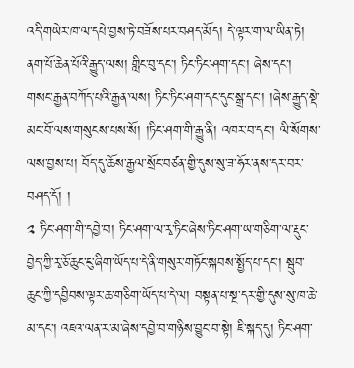འདི་གཡེར་ཁ་ལ་དཔེ་བྱས་ཏེ་བཟོས་པར་བཤད་མོད། དེ་ལྟར་ག་ལ་ཡིན་ཏེ། ནག་པོ་ཆེན་པོའི་རྒྱུད་ལས། གླིང་བུ་དང་། ཏིང་ཏིང་ཤག་དང་། ཞེས་དང་། གསང་རྒྱན་བཀོད་པའི་རྒྱན་ལས། ཏིང་ཏིང་ཤག་དང་དུང་སྒྲ་དང་། །ཞེས་རྒྱུད་སྡེ་མང་བོ་ལས་གསུངས་པས་སོ། །ཏིང་ཤག་གི་རྒྱུ་ནི། འཁར་བ་དང་། ལི་སོགས་ལས་བྱས་པ། བོད་དུ་ཆོས་རྒྱལ་སྲོང་བཙན་གྱི་དུས་སུ་ཟ་ཧོར་ནས་དར་བར་བཤད་དོ། །
༢ ཏིང་ཤག་གི་དབྱེ་བ། ཏིང་ཤག་ལ་རྭ་ཏིང་ཞེས་ཏིང་ཤག་ཡ་གཅིག་ལ་རྡུང་བྱེད་ཀྱི་རྭ་ཅོ་ཆུང་ངུ་ཞིག་ཡོད་པ་དེ་ནི་གསུར་གཏོང་སྐབས་སྤྱོད་པ་དང་། སྦུབ་ཆུང་ཀྱི་དབྱིབས་ལྟར་ཆ་གཅིག་ཡོད་པ་དེ་ལ། བསྟན་པ་སྔ་དར་གྱི་དུས་སུ་ཁ་ཆེ་མ་དང་། འཇའ་ལན་ར་མ་ཞེས་དབྱེ་བ་གཉིས་བྱུང་བ་སྟེ། ཇི་སྐད་དུ། ཏིང་ཤག་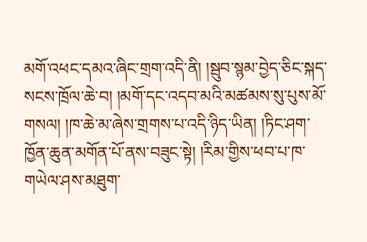མགོ་འཕང་དམའ་ཞིང་གྲག་འདི་ནི། །སྦུབ་སྙམ་བྱེད་ཅིང་སྐད་སངས་ཁྲོལ་ཆེ་བ། །མགོ་དང་འདབ་མའི་མཚམས་སུ་པུས་མོ་གསལ། །ཁ་ཆེ་མ་ཞེས་གྲགས་པ་འདི་ཉིད་ཡིན། །ཏིང་ཤག་ཁྱོན་ཆུན་མགོན་པོ་ནས་བཟུང་སྟེ། །རིམ་གྱིས་ཕབ་པ་ཁ་གཡེལ་ཤས་མཐུག་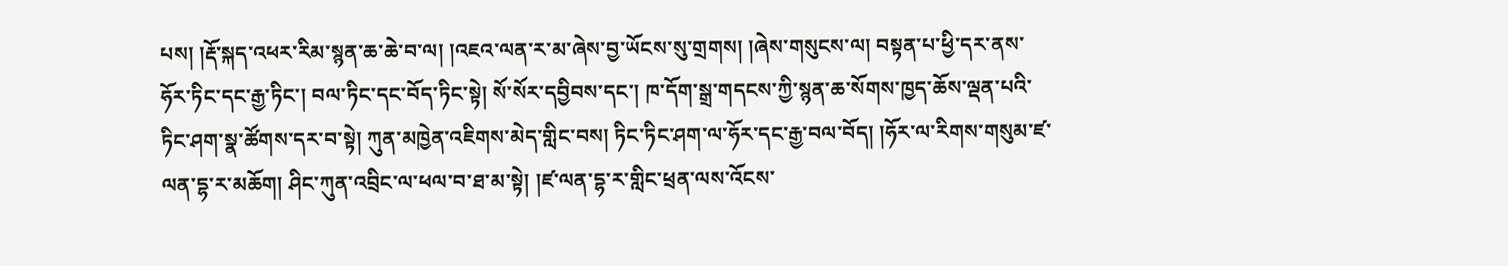པས། །རྡོ་སྐད་འཕར་རིམ་སྙན་ཆ་ཆེ་བ་ལ། །འཇའ་ལན་ར་མ་ཞེས་བྱ་ཡོངས་སུ་གྲགས། །ཞེས་གསུངས་ལ། བསྟན་པ་ཕྱི་དར་ནས་ཧོར་ཏིང་དང་རྒྱ་ཏིང་། བལ་ཏིང་དང་བོད་ཏིང་སྟེ། སོ་སོར་དབྱིབས་དང་། ཁ་དོག་སྒྲ་གདངས་ཀྱི་སྙན་ཆ་སོགས་ཁྱད་ཆོས་ལྡན་པའི་ཏིང་ཤག་སྣ་ཚོགས་དར་བ་སྟེ། ཀུན་མཁྱེན་འཇིགས་མེད་གླིང་བས། ཏིང་ཏིང་ཤག་ལ་ཧོར་དང་རྒྱ་བལ་བོད། །ཧོར་ལ་རིགས་གསུམ་ཛ་ལན་དྷ་ར་མཆོག། ཤིང་ཀུན་འབྲིང་ལ་ཕལ་བ་ཐ་མ་སྟེ། །ཛ་ལན་དྷ་ར་གླིང་ཕྲན་ལས་འོངས་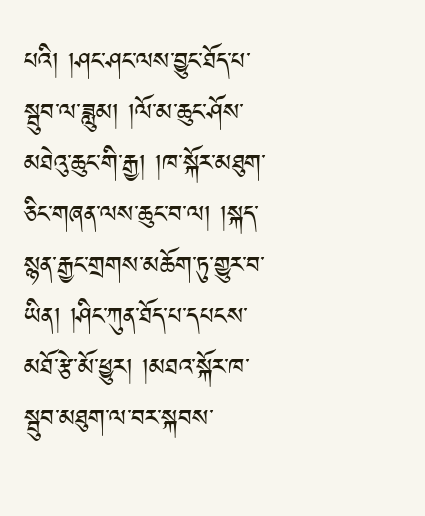པའི། །ཤང་ཤང་ལས་བྱུང་ཐོད་པ་སྦུབ་ལ་ཟླུམ། །ལོ་མ་ཆུང་ཤོས་མཐེའུ་ཆུང་གི་རྒྱ། །ཁ་སྐོར་མཐུག་ཅིང་གཞན་ལས་ཆུང་བ་ལ། །སྐད་སྙན་རྒྱང་གྲགས་མཆོག་ཏུ་གྱུར་བ་ཡིན། །ཤིང་ཀུན་ཐོད་པ་དཔངས་མཐོ་རྩེ་མོ་ཕྱུར། །མཐའ་སྐོར་ཁ་སྦུབ་མཐུག་ལ་བར་སྐབས་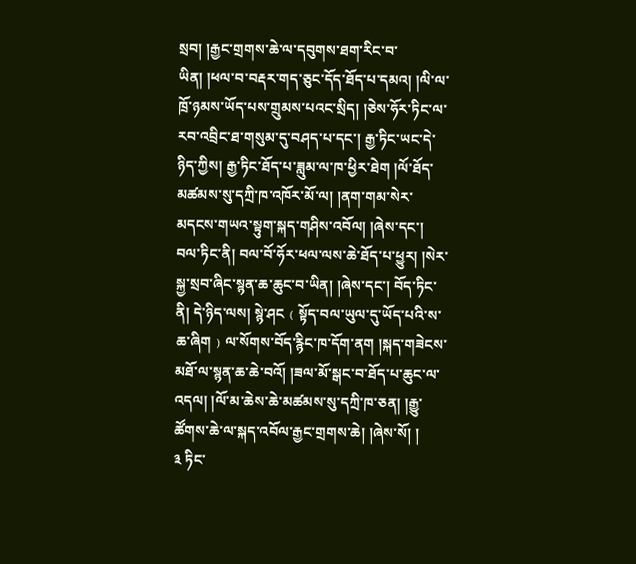སྲབ། །རྒྱང་གྲགས་ཆེ་ལ་དབུགས་ཐག་རིང་བ་ཡིན། །ཕལ་བ་བརྡར་གད་ཅུང་དོད་ཐོད་པ་དམའ། །ལི་ལ་ཁྲོ་ཉམས་ཡོད་པས་གྲུམས་པའང་སྲིད། །ཅེས་ཧོར་ཏིང་ལ་རབ་འབྲིང་ཐ་གསུམ་དུ་བཤད་པ་དང་། རྒྱ་ཏིང་ཡང་དེ་ཉིད་ཀྱིས། རྒྱ་ཏིང་ཐོད་པ་ཟླུམ་ལ་ཁ་ཕྱིར་ཐེག །ལོ་ཐོད་མཚམས་སུ་དཀྲི་ཁ་འཁོར་མོ་ལ། །ནག་གམ་སེར་མདངས་གཡའ་སྟུག་སྐད་གཤིས་འབོལ། །ཞེས་དང་། བལ་ཏིང་ནི། བལ་བོ་ཧོར་ཕལ་ལས་ཆེ་ཐོད་པ་ཕྱུར། །སེར་སྐྱ་སྲབ་ཞིང་སྙན་ཆ་ཆུང་བ་ཡིན། །ཞེས་དང་། བོད་ཏིང་ནི། དེ་ཉིད་ལས། སྙེ་ཤང﹙སྟོད་བལ་ཡུལ་དུ་ཡོད་པའི་ས་ཆ་ཞིག﹚ལ་སོགས་བོད་རྙིང་ཁ་དོག་ནག །སྐད་གཟེངས་མཐོ་ལ་སྙན་ཆ་ཆེ་བའོ། །ཟལ་མོ་སྒང་བ་ཐོད་པ་ཆུང་ལ་འདལ། །ལོ་མ་ཆེས་ཆེ་མཚམས་སུ་དཀྲི་ཁ་ཅན། །རྒྱུ་ཚོགས་ཆེ་ལ་སྐད་འབོལ་རྒྱང་གྲགས་ཆེ། །ཞེས་སོ། །
༣ ཏིང་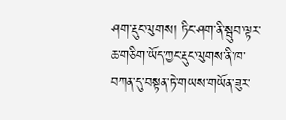ཤག་རྡུང་ལུགས། ཏིང་ཤག་ནི་སྦུབ་ལྟར་ཆ་གཅིག་ཡོད་ཀྱང་རྡུང་ལུགས་ནི་ཁ་བཀན་དུ་བསྟན་ཏེ་གཡས་གཡོན་ཟུར་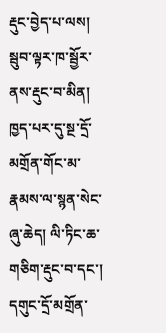རྡུང་བྱེད་པ་ལས། སྦུབ་ལྟར་ཁ་སྦྱོར་ནས་རྡུང་བ་མིན། ཁྱད་པར་དུ་སྔ་དྲོ་མགྲོན་གོང་མ་རྣམས་ལ་སྙན་སེང་ཞུ་ཆེད། ལི་ཏིང་ཆ་གཅིག་རྡུང་བ་དང་། དགུང་དྲོ་མགྲོན་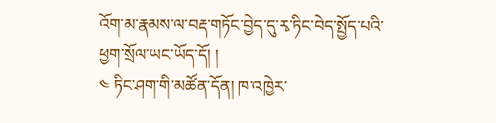འོག་མ་རྣམས་ལ་བརྡ་གཏོང་བྱེད་དུ་རྭ་ཏིང་བེད་སྤྱོད་པའི་ཕྱག་སྲོལ་ཡང་ཡོད་དོ། །
༤ ཏིང་ཤག་གི་མཚོན་དོན། ཁ་འཁྱེར་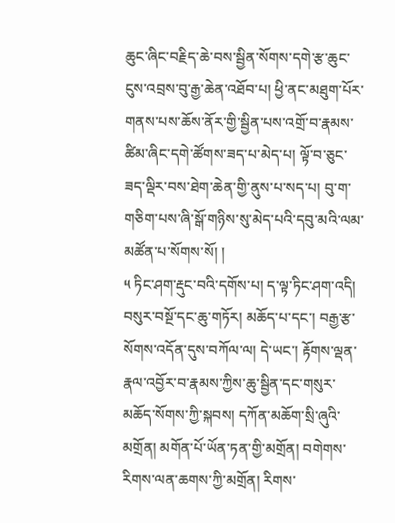ཆུང་ཞིང་བརྗིད་ཆེ་བས་སྦྱིན་སོགས་དགེ་རྩ་ཆུང་ངུས་འབྲས་བུ་རྒྱ་ཆེན་འཐོབ་པ། ཕྱི་ནང་མཐུག་པོར་གནས་པས་ཆོས་ནོར་གྱི་སྦྱིན་པས་འགྲོ་བ་རྣམས་ཚིམ་ཞིང་དགེ་ཚོགས་ཟད་པ་མེད་པ། ལྟོ་བ་ཅུང་ཟད་ལྡིར་བས་ཐེག་ཆེན་གྱི་ནུས་པ་སད་པ། བུ་ག་གཅིག་པས་ཞི་སྒོ་གཉིས་སུ་མེད་པའི་དབུ་མའི་ལམ་མཚོན་པ་སོགས་སོ། །
༥ ཏིང་ཤག་རྡུང་བའི་དགོས་པ། ད་ལྟ་ཏིང་ཤག་འདི། བསུར་བསྔོ་དང་ཆུ་གཏོར། མཆོད་པ་དང་། བརྒྱ་རྩ་སོགས་འདོན་དུས་བཀོལ་ལ། དེ་ཡང་། རྟོགས་ལྡན་རྣལ་འབྱོར་བ་རྣམས་ཀྱིས་ཆུ་སྦྱིན་དང་གསུར་མཆོད་སོགས་ཀྱི་སྐབས། དཀོན་མཆོག་སྲི་ཞུའི་མགྲོན། མགོན་པོ་ཡོན་ཏན་གྱི་མགྲོན། བགེགས་རིགས་ལན་ཆགས་ཀྱི་མགྲོན། རིགས་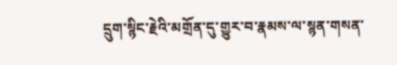དྲུག་སྙིང་རྗེའི་མགྲོན་དུ་གྱུར་བ་རྣམས་ལ་སྙན་གསན་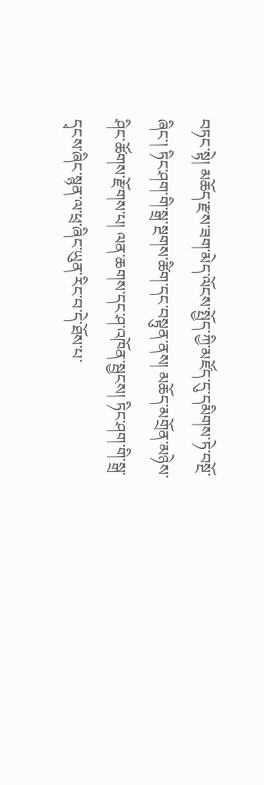བཏང་སྟེ། མཆོད་རྫས་ཟག་མེད་ལོངས་སྤྱོད་ཀྱི་མཛོད་དུ་དམིགས་ཏེ་བསྔོ་ཞིང་། ཏིང་ཤག་གི་སྒྲ་སྔགས་ཚིག་དང་བསྟུན་ནས། མཆོད་མགྲོན་མཉེས་ཤིང་ཚོགས་རྫོགས་པ། ལན་ཆགས་དང་ཤ་འཁོན་སྦྱངས། ཏིང་ཤག་གི་སྒྲ་དྭངས་ཞིང་སྙན་ལ་ཕྲ་ཞིང་ཡུན་རིང་བ་དེ་ཐོས་པ་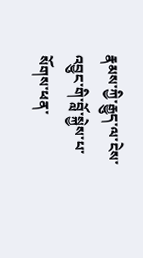རྣམས་ཀྱི་རྒྱུད་ལ་ངེས་འབྱུང་གི་བློ་སྐྱེས་པ་སོགས་ཕན་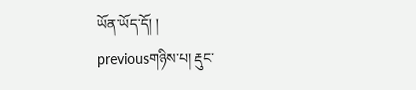ཡོན་ཡོད་དོ། །
previousགཉིས་པ། རྡུང་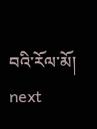བའི་རོལ་མོ། next